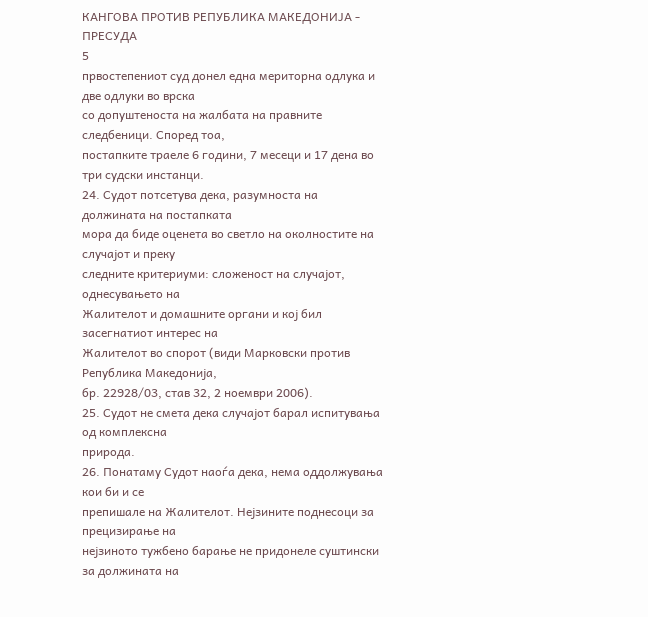КАНГОВА ПРОТИВ РЕПУБЛИКА МАКЕДОНИЈА - ПРЕСУДА
5
првостепениот суд донел една мериторна одлука и две одлуки во врска
со допуштеноста на жалбата на правните следбеници. Според тоа,
постапките траеле 6 години, 7 месеци и 17 дена во три судски инстанци.
24. Судот потсетува дека, разумноста на должината на постапката
мора да биде оценета во светло на околностите на случајот и преку
следните критериуми: сложеност на случајот, однесувањето на
Жалителот и домашните органи и кој бил засегнатиот интерес на
Жалителот во спорот (види Марковски против Република Македонија,
бр. 22928/03, став 32, 2 ноември 2006).
25. Судот не смета дека случајот барал испитувања од комплексна
природа.
26. Понатаму Судот наоѓа дека, нема оддолжувања кои би и се
препишале на Жалителот. Нејзините поднесоци за прецизирање на
нејзиното тужбено барање не придонеле суштински за должината на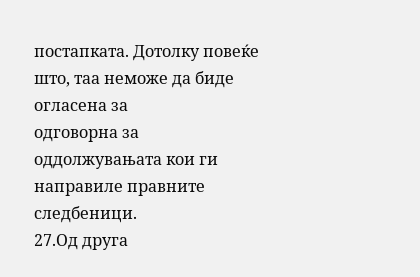постапката. Дотолку повеќе што, таа неможе да биде огласена за
одговорна за оддолжувањата кои ги направиле правните следбеници.
27.Од друга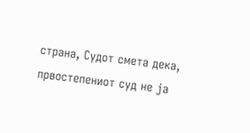страна, Судот смета дека, првостепениот суд не ја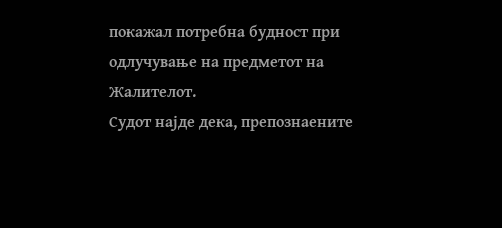покажал потребна будност при одлучување на предметот на Жалителот.
Судот најде дека, препознаените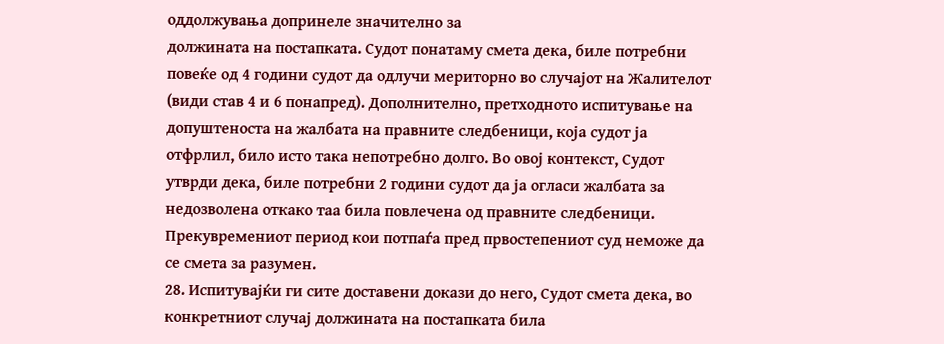оддолжувања допринеле значително за
должината на постапката. Судот понатаму смета дека, биле потребни
повеќе од 4 години судот да одлучи мериторно во случајот на Жалителот
(види став 4 и 6 понапред). Дополнително, претходното испитување на
допуштеноста на жалбата на правните следбеници, која судот ја
отфрлил, било исто така непотребно долго. Во овој контекст, Судот
утврди дека, биле потребни 2 години судот да ја огласи жалбата за
недозволена откако таа била повлечена од правните следбеници.
Прекувремениот период кои потпаѓа пред првостепениот суд неможе да
се смета за разумен.
28. Испитувајќи ги сите доставени докази до него, Судот смета дека, во
конкретниот случај должината на постапката била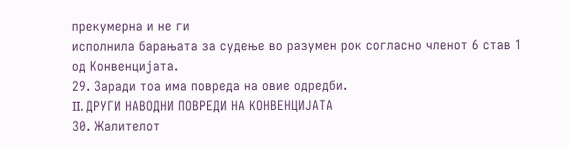прекумерна и не ги
исполнила барањата за судење во разумен рок согласно членот 6 став 1
од Конвенцијата.
29. Заради тоа има повреда на овие одредби.
II. ДРУГИ НАВОДНИ ПОВРЕДИ НА КОНВЕНЦИЈАТА
30. Жалителот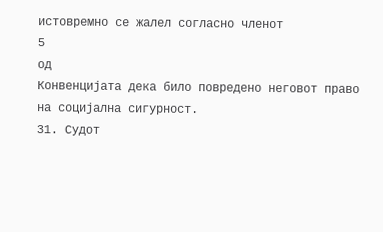истовремно се жалел согласно членот
5
од
Конвенцијата дека било повредено неговот право на социјална сигурност.
31. Судот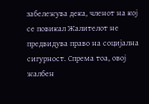забележува дека, членот на кој се повикал Жалителот не
предвидува право на социјална сигурност. Спрема тоа, овој жалбен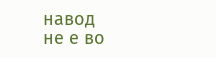навод
не е во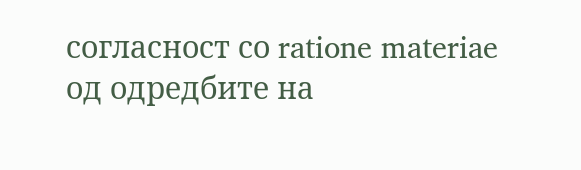согласност со ratione materiae од одредбите на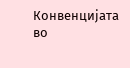Конвенцијата во